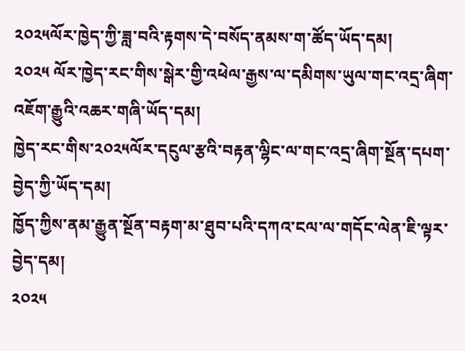༢༠༢༥ལོར་ཁྱེད་ཀྱི་ཟླ་བའི་རྟགས་དེ་བསོད་ནམས་ག་ཚོད་ཡོད་དམ།
༢༠༢༥ ལོར་ཁྱེད་རང་གིས་སྒེར་གྱི་འཕེལ་རྒྱས་ལ་དམིགས་ཡུལ་གང་འདྲ་ཞིག་འཇོག་རྒྱུའི་འཆར་གཞི་ཡོད་དམ།
ཁྱེད་རང་གིས་༢༠༢༥ལོར་དངུལ་རྩའི་བརྟན་ལྷིང་ལ་གང་འདྲ་ཞིག་སྔོན་དཔག་བྱེད་ཀྱི་ཡོད་དམ།
ཁྱོད་ཀྱིས་ནམ་རྒྱུན་སྔོན་བརྟག་མ་ཐུབ་པའི་དཀའ་ངལ་ལ་གདོང་ལེན་ཇི་ལྟར་བྱེད་དམ།
༢༠༢༥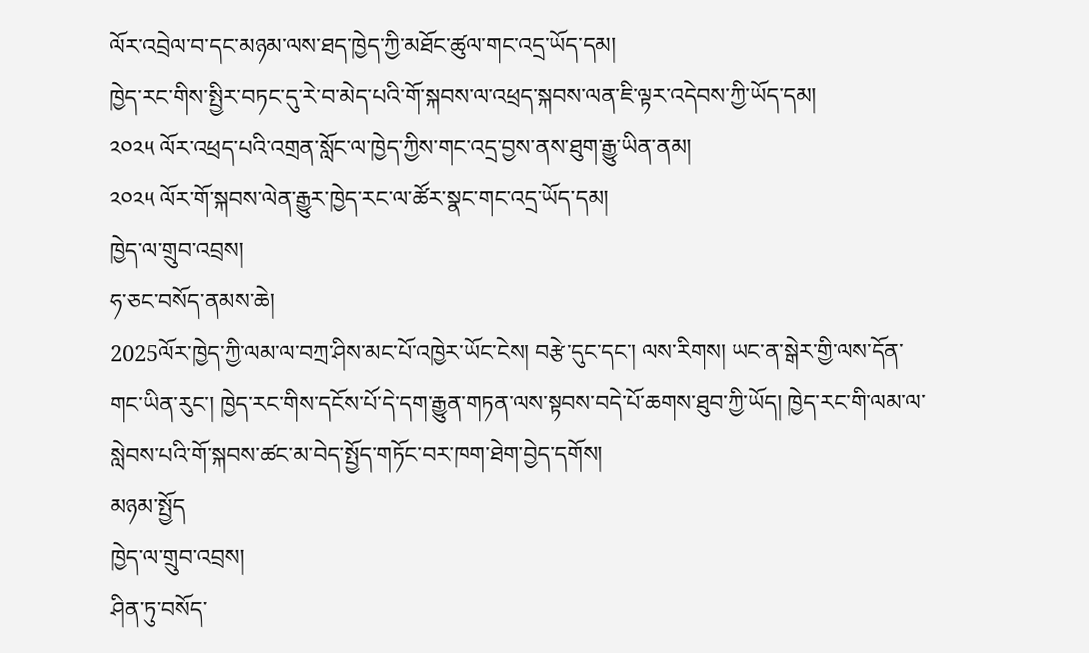ལོར་འབྲེལ་བ་དང་མཉམ་ལས་ཐད་ཁྱེད་ཀྱི་མཐོང་ཚུལ་གང་འདྲ་ཡོད་དམ།
ཁྱེད་རང་གིས་སྤྱིར་བཏང་དུ་རེ་བ་མེད་པའི་གོ་སྐབས་ལ་འཕྲད་སྐབས་ལན་ཇི་ལྟར་འདེབས་ཀྱི་ཡོད་དམ།
༢༠༢༥ ལོར་འཕྲད་པའི་འགྲན་སློང་ལ་ཁྱེད་ཀྱིས་གང་འདྲ་བྱས་ནས་ཐུག་རྒྱུ་ཡིན་ནམ།
༢༠༢༥ ལོར་གོ་སྐབས་ལེན་རྒྱུར་ཁྱེད་རང་ལ་ཚོར་སྣང་གང་འདྲ་ཡོད་དམ།
ཁྱེད་ལ་གྲུབ་འབྲས།
ཧ་ཅང་བསོད་ནམས་ཆེ།
2025ལོར་ཁྱེད་ཀྱི་ལམ་ལ་བཀྲ་ཤིས་མང་པོ་འཁྱེར་ཡོང་ངེས། བརྩེ་དུང་དང་། ལས་རིགས། ཡང་ན་སྒེར་གྱི་ལས་དོན་གང་ཡིན་རུང་། ཁྱེད་རང་གིས་དངོས་པོ་དེ་དག་རྒྱུན་གཏན་ལས་སྟབས་བདེ་པོ་ཆགས་ཐུབ་ཀྱི་ཡོད། ཁྱེད་རང་གི་ལམ་ལ་སླེབས་པའི་གོ་སྐབས་ཚང་མ་བེད་སྤྱོད་གཏོང་བར་ཁག་ཐེག་བྱེད་དགོས།
མཉམ་སྤྱོད
ཁྱེད་ལ་གྲུབ་འབྲས།
ཤིན་ཏུ་བསོད་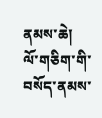ནམས་ཆེ།
ལོ་གཅིག་གི་བསོད་ནམས་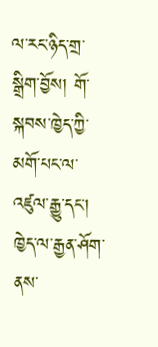ལ་རང་ཉིད་གྲ་སྒྲིག་བྱོས། གོ་སྐབས་ཁྱེད་ཀྱི་མགོ་པང་ལ་འཛུལ་རྒྱུ་དང་། ཁྱེད་ལ་རྒྱན་ཤོག་ནས་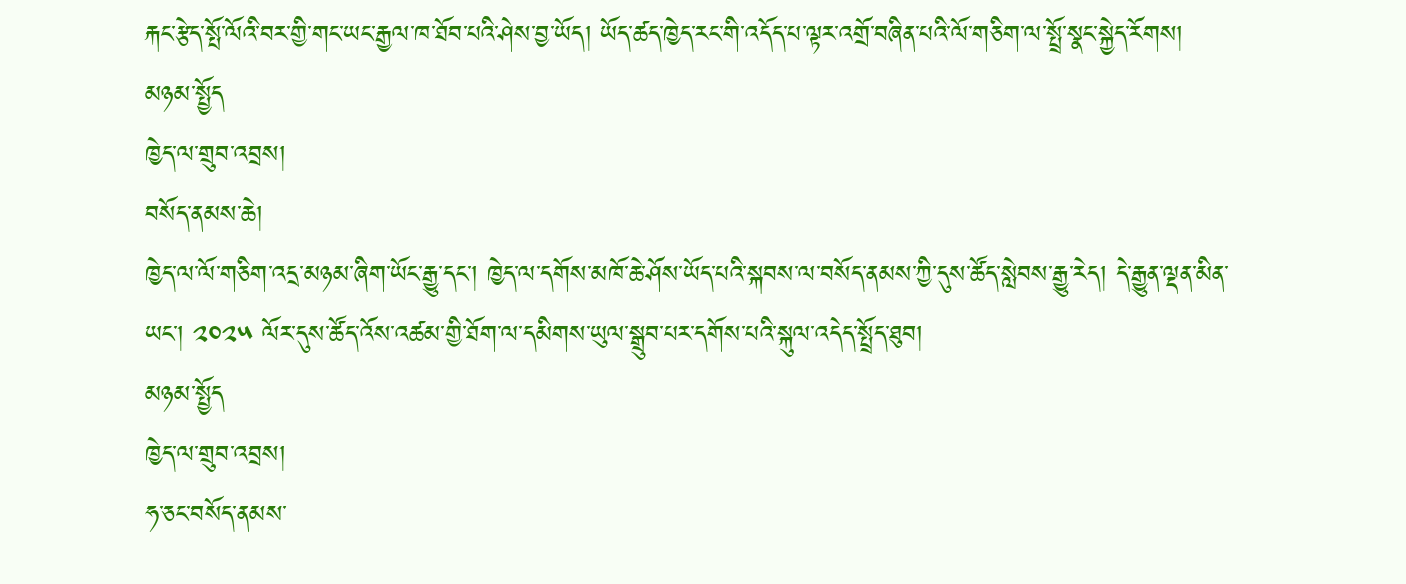རྐང་རྩེད་སྤོ་ལོའི་བར་གྱི་གང་ཡང་རྒྱལ་ཁ་ཐོབ་པའི་ཤེས་བྱ་ཡོད། ཡོད་ཚད་ཁྱེད་རང་གི་འདོད་པ་ལྟར་འགྲོ་བཞིན་པའི་ལོ་གཅིག་ལ་སྤྲོ་སྣང་སྐྱེད་རོགས།
མཉམ་སྤྱོད
ཁྱེད་ལ་གྲུབ་འབྲས།
བསོད་ནམས་ཆེ།
ཁྱེད་ལ་ལོ་གཅིག་འདྲ་མཉམ་ཞིག་ཡོང་རྒྱུ་དང་། ཁྱེད་ལ་དགོས་མཁོ་ཆེ་ཤོས་ཡོད་པའི་སྐབས་ལ་བསོད་ནམས་ཀྱི་དུས་ཚོད་སླེབས་རྒྱུ་རེད། དེ་རྒྱུན་ལྡན་མིན་ཡང་། ༢༠༢༥ ལོར་དུས་ཚོད་འོས་འཚམ་གྱི་ཐོག་ལ་དམིགས་ཡུལ་སྒྲུབ་པར་དགོས་པའི་སྐུལ་འདེད་སྤྲོད་ཐུབ།
མཉམ་སྤྱོད
ཁྱེད་ལ་གྲུབ་འབྲས།
ཧ་ཅང་བསོད་ནམས་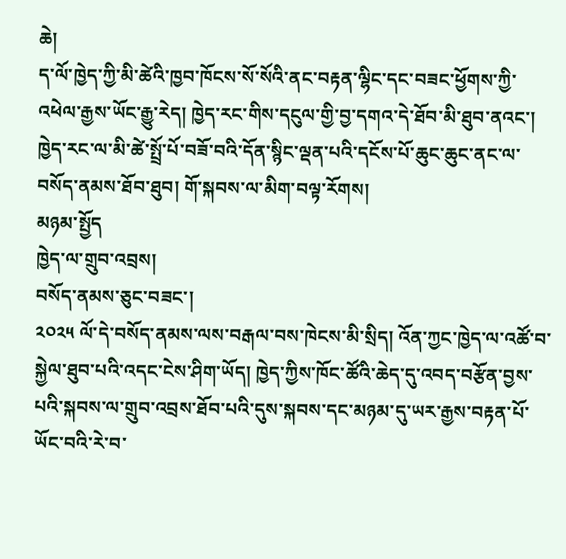ཆེ།
ད་ལོ་ཁྱེད་ཀྱི་མི་ཚེའི་ཁྱབ་ཁོངས་སོ་སོའི་ནང་བརྟན་ལྷིང་དང་བཟང་ཕྱོགས་ཀྱི་འཕེལ་རྒྱས་ཡོང་རྒྱུ་རེད། ཁྱེད་རང་གིས་དངུལ་གྱི་བྱ་དགའ་དེ་ཐོབ་མི་ཐུབ་ནའང་། ཁྱེད་རང་ལ་མི་ཚེ་སྤྲོ་པོ་བཟོ་བའི་དོན་སྙིང་ལྡན་པའི་དངོས་པོ་ཆུང་ཆུང་ནང་ལ་བསོད་ནམས་ཐོབ་ཐུབ། གོ་སྐབས་ལ་མིག་བལྟ་རོགས།
མཉམ་སྤྱོད
ཁྱེད་ལ་གྲུབ་འབྲས།
བསོད་ནམས་ཅུང་བཟང་།
༢༠༢༥ ལོ་དེ་བསོད་ནམས་ལས་བརྒལ་བས་ཁེངས་མི་སྲིད། འོན་ཀྱང་ཁྱེད་ལ་འཚོ་བ་སྐྱེལ་ཐུབ་པའི་འདང་ངེས་ཤིག་ཡོད། ཁྱེད་ཀྱིས་ཁོང་ཚོའི་ཆེད་དུ་འབད་བརྩོན་བྱས་པའི་སྐབས་ལ་གྲུབ་འབྲས་ཐོབ་པའི་དུས་སྐབས་དང་མཉམ་དུ་ཡར་རྒྱས་བརྟན་པོ་ཡོང་བའི་རེ་བ་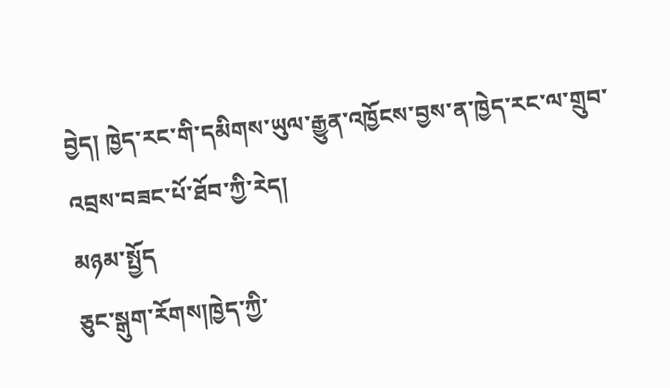བྱེད། ཁྱེད་རང་གི་དམིགས་ཡུལ་རྒྱུན་འཁྱོངས་བྱས་ན་ཁྱེད་རང་ལ་གྲུབ་འབྲས་བཟང་པོ་ཐོབ་ཀྱི་རེད།
མཉམ་སྤྱོད
ཅུང་སྒུག་རོགས།ཁྱེད་ཀྱི་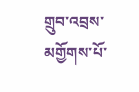གྲུབ་འབྲས་མགྱོགས་པོ་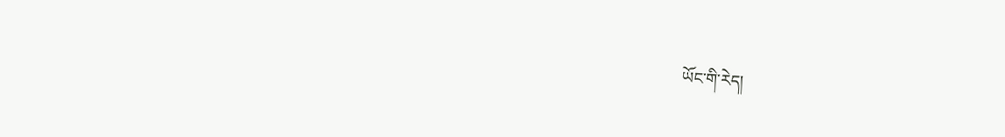ཡོང་གི་རེད།